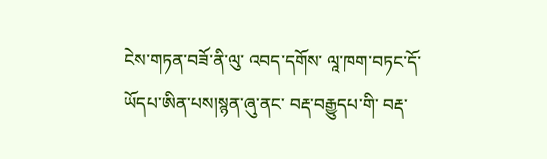ངེས་གཏན་བཟོ་ནི་ལུ་ འབད་དགོས་ ལཱ་ཁག་བཏང་དོ་ཡོདཔ་ཨིན་པས།སྙན་ཞུ་ནང་ བརྡ་བརྒྱུདཔ་གི་ བརྡ་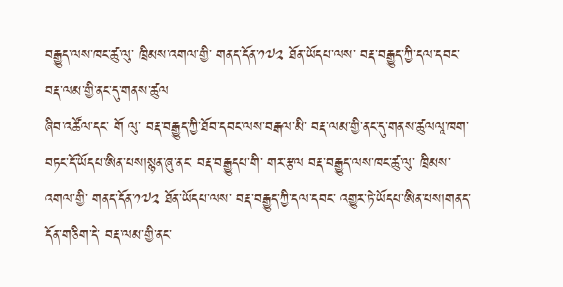བརྒྱུད་ལས་ཁང་ཚུ་ལུ་ ཁྲིམས་འགལ་གྱི་ གནད་དོན་༡༧༢ ཐོན་ཡོདཔ་ལས་ བརྡ་བརྒྱུད་ཀྱི་དལ་དབང་ བརྡ་ལམ་གྱི་ནང་དུ་གནས་ཚུལ
ཞིབ་འཚོལ་དང་ གོ ལུ་ བརྡ་བརྒྱུད་ཀྱི་ཐོབ་དབང་ལས་བརྒལ་མི་ བརྡ་ལམ་གྱི་ནང་དུ་གནས་ཚུལལཱ་ཁག་བཏང་དོ་ཡོདཔ་ཨིན་པས།སྙན་ཞུ་ནང་ བརྡ་བརྒྱུདཔ་གི་ གར་རྩལ བརྡ་བརྒྱུད་ལས་ཁང་ཚུ་ལུ་ ཁྲིམས་འགལ་གྱི་ གནད་དོན་༡༧༢ ཐོན་ཡོདཔ་ལས་ བརྡ་བརྒྱུད་ཀྱི་དལ་དབང་ འགྱུར་ཏེ་ཡོདཔ་ཨིན་པས།གནད་དོན་གཅིག་དེ་ བརྡ་ལམ་གྱི་ནང་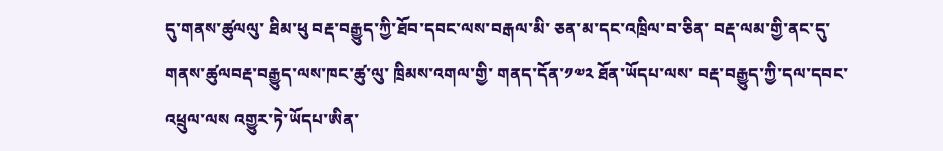དུ་གནས་ཚུལལུ་ ཐིམ་ཕུ བརྡ་བརྒྱུད་ཀྱི་ཐོབ་དབང་ལས་བརྒལ་མི་ ཅན་མ་དང་འཁྲིལ་བ་ཅིན་ བརྡ་ལམ་གྱི་ནང་དུ་གནས་ཚུལབརྡ་བརྒྱུད་ལས་ཁང་ཚུ་ལུ་ ཁྲིམས་འགལ་གྱི་ གནད་དོན་༡༧༢ ཐོན་ཡོདཔ་ལས་ བརྡ་བརྒྱུད་ཀྱི་དལ་དབང་ འཕྲུལ་ལས འགྱུར་ཏེ་ཡོདཔ་ཨིན་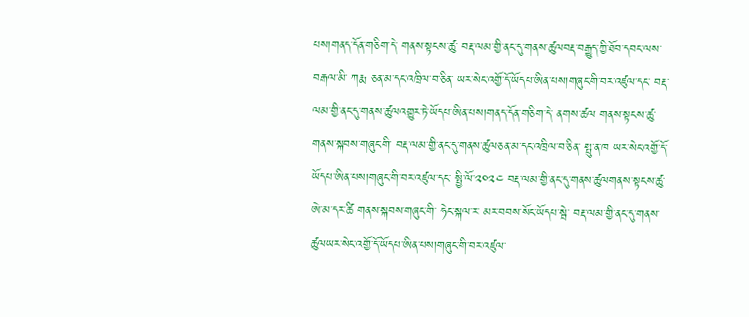པས།གནད་དོན་གཅིག་དེ་ གནས་སྟངས་ཚུ་ བརྡ་ལམ་གྱི་ནང་དུ་གནས་ཚུལབརྡ་བརྒྱུད་ཀྱི་ཐོབ་དབང་ལས་བརྒལ་མི་ ཀརྨ ཅན་མ་དང་འཁྲིལ་བ་ཅིན་ ཡར་སེང་འགྱོ་དོ་ཡོདཔ་ཨིན་པས།གཞུང་གི་བར་འཛུལ་དང་ བརྡ་ལམ་གྱི་ནང་དུ་གནས་ཚུལའགྱུར་ཏེ་ཡོདཔ་ཨིན་པས།གནད་དོན་གཅིག་དེ་ ནགས་ཚལ གནས་སྟངས་ཚུ་ གནས་སྐབས་གཞུང་གི་ བརྡ་ལམ་གྱི་ནང་དུ་གནས་ཚུལཅན་མ་དང་འཁྲིལ་བ་ཅིན་ སྤུ་ན་ཁ ཡར་སེང་འགྱོ་དོ་ཡོདཔ་ཨིན་པས།གཞུང་གི་བར་འཛུལ་དང་ སྤྱི་ལོ་༢༠༢༤ བརྡ་ལམ་གྱི་ནང་དུ་གནས་ཚུལགནས་སྟངས་ཚུ་ ཨེ་མ་དར་ཚི གནས་སྐབས་གཞུང་གི་ ཧེང་སྐལ་ར་ མར་བབས་སོང་ཡོདཔ་སྦེ་ བརྡ་ལམ་གྱི་ནང་དུ་གནས་ཚུལཡར་སེང་འགྱོ་དོ་ཡོདཔ་ཨིན་པས།གཞུང་གི་བར་འཛུལ་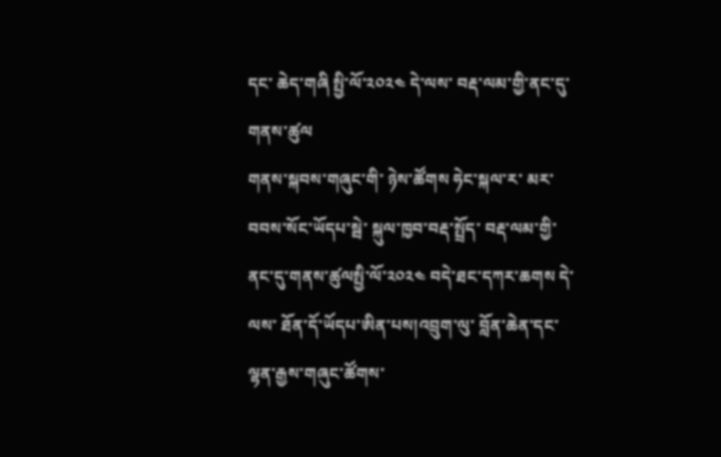དང་ ཆེད་གཞི སྤྱི་ལོ་༢༠༢༤ དེ་ལས་ བརྡ་ལམ་གྱི་ནང་དུ་གནས་ཚུལ
གནས་སྐབས་གཞུང་གི་ ཉེས་ཚོགས ཧེང་སྐལ་ར་ མར་བབས་སོང་ཡོདཔ་སྦེ་ སྐུལ་ཁྱབ་བརྡ་སྤྲོད་ བརྡ་ལམ་གྱི་ནང་དུ་གནས་ཚུལསྤྱི་ལོ་༢༠༢༤ བདེ་ཐང་དཀར་ཆགས དེ་ལས་ ཐོན་དོ་ཡོདཔ་ཨིན་པས།འབྲུག་ལུ་ བློན་ཆེན་དང་ ལྷན་རྒྱས་གཞུང་ཚོགས་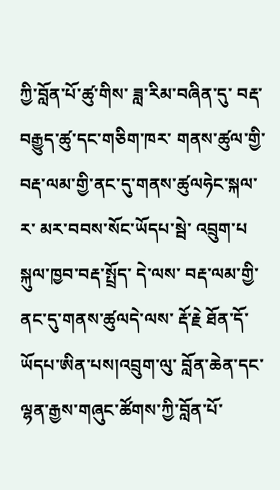ཀྱི་བློན་པོ་ཚུ་གིས་ ཟླ་རིམ་བཞིན་དུ་ བརྡ་བརྒྱུད་ཚུ་དང་གཅིག་ཁར་ གནས་ཚུལ་གྱི་ བརྡ་ལམ་གྱི་ནང་དུ་གནས་ཚུལཧེང་སྐལ་ར་ མར་བབས་སོང་ཡོདཔ་སྦེ་ འབྲུག་པ སྐུལ་ཁྱབ་བརྡ་སྤྲོད་ དེ་ལས་ བརྡ་ལམ་གྱི་ནང་དུ་གནས་ཚུལདེ་ལས་ རྡོ་རྗེ ཐོན་དོ་ཡོདཔ་ཨིན་པས།འབྲུག་ལུ་ བློན་ཆེན་དང་ ལྷན་རྒྱས་གཞུང་ཚོགས་ཀྱི་བློན་པོ་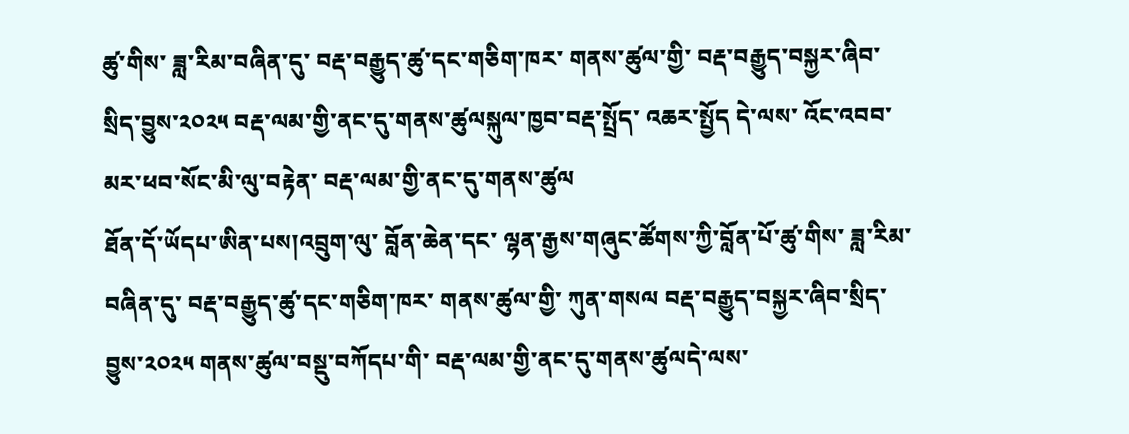ཚུ་གིས་ ཟླ་རིམ་བཞིན་དུ་ བརྡ་བརྒྱུད་ཚུ་དང་གཅིག་ཁར་ གནས་ཚུལ་གྱི་ བརྡ་བརྒྱུད་བསྐྱར་ཞིབ་སྲིད་བྱུས་༢༠༢༥ བརྡ་ལམ་གྱི་ནང་དུ་གནས་ཚུལསྐུལ་ཁྱབ་བརྡ་སྤྲོད་ འཆར་སྤྱོད དེ་ལས་ འོང་འབབ་མར་ཕབ་སོང་མི་ལུ་བརྟེན་ བརྡ་ལམ་གྱི་ནང་དུ་གནས་ཚུལ
ཐོན་དོ་ཡོདཔ་ཨིན་པས།འབྲུག་ལུ་ བློན་ཆེན་དང་ ལྷན་རྒྱས་གཞུང་ཚོགས་ཀྱི་བློན་པོ་ཚུ་གིས་ ཟླ་རིམ་བཞིན་དུ་ བརྡ་བརྒྱུད་ཚུ་དང་གཅིག་ཁར་ གནས་ཚུལ་གྱི་ ཀུན་གསལ བརྡ་བརྒྱུད་བསྐྱར་ཞིབ་སྲིད་བྱུས་༢༠༢༥ གནས་ཚུལ་བསྡུ་བཀོདཔ་གི་ བརྡ་ལམ་གྱི་ནང་དུ་གནས་ཚུལདེ་ལས་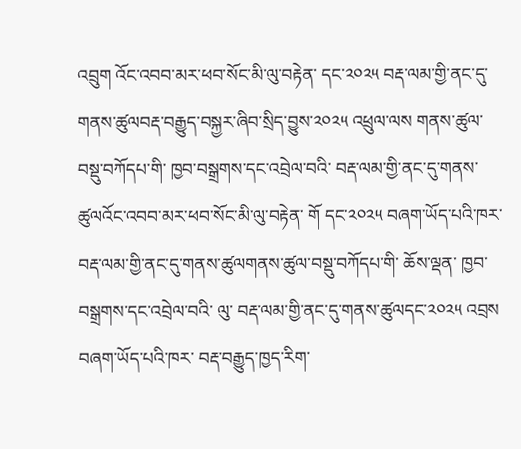འབྲུག འོང་འབབ་མར་ཕབ་སོང་མི་ལུ་བརྟེན་ དང་༢༠༢༥ བརྡ་ལམ་གྱི་ནང་དུ་གནས་ཚུལབརྡ་བརྒྱུད་བསྐྱར་ཞིབ་སྲིད་བྱུས་༢༠༢༥ འཕྲུལ་ལས གནས་ཚུལ་བསྡུ་བཀོདཔ་གི་ ཁྱབ་བསྒྲགས་དང་འབྲེལ་བའི་ བརྡ་ལམ་གྱི་ནང་དུ་གནས་ཚུལའོང་འབབ་མར་ཕབ་སོང་མི་ལུ་བརྟེན་ གོ དང་༢༠༢༥ བཞག་ཡོད་པའི་ཁར་ བརྡ་ལམ་གྱི་ནང་དུ་གནས་ཚུལགནས་ཚུལ་བསྡུ་བཀོདཔ་གི་ ཆོས་ལྡན་ ཁྱབ་བསྒྲགས་དང་འབྲེལ་བའི་ ལུ་ བརྡ་ལམ་གྱི་ནང་དུ་གནས་ཚུལདང་༢༠༢༥ འབྲས བཞག་ཡོད་པའི་ཁར་ བརྡ་བརྒྱུད་ཁྱད་རིག་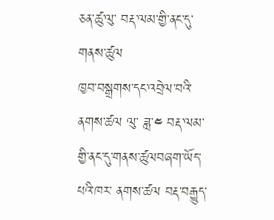ཅན་ཚུ་ལུ་ བརྡ་ལམ་གྱི་ནང་དུ་གནས་ཚུལ
ཁྱབ་བསྒྲགས་དང་འབྲེལ་བའི་ ནགས་ཚལ ལུ་ ཟླ་༤ བརྡ་ལམ་གྱི་ནང་དུ་གནས་ཚུལབཞག་ཡོད་པའི་ཁར་ ནགས་ཚལ བརྡ་བརྒྱུད་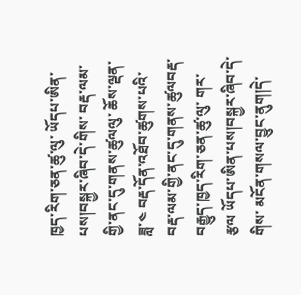ཁྱད་རིག་ཅན་ཚུ་ལུ་ ཡོདཔ་ཨིན་པས།བསྐྱར་ཞིབ་དེ་གིས་ བརྡ་ལམ་གྱི་ནང་དུ་གནས་ཚུལལུ་ ཆོས་ལྡན་ ཟླ་༤ བརྡ་དོན་འཐོབ་ཚུགས་པའི་ བརྡ་ལམ་གྱི་ནང་དུ་གནས་ཚུལབརྡ་བརྒྱུད་ཁྱད་རིག་ཅན་ཚུ་ལུ་ གར་རྩལ ཡོདཔ་ཨིན་པས།བསྐྱར་ཞིབ་དེ་གིས་ མངོན་གསལ་བྱུང་ནུག།དེ་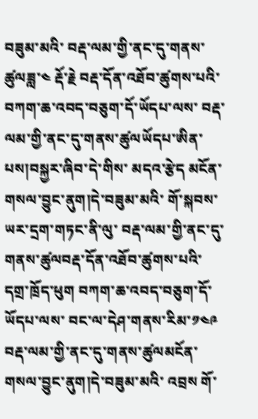བཟུམ་མའི་ བརྡ་ལམ་གྱི་ནང་དུ་གནས་ཚུལཟླ་༤ རྡོ་རྗེ བརྡ་དོན་འཐོབ་ཚུགས་པའི་ བཀག་ཆ་འབད་བཅུག་དོ་ཡོདཔ་ལས་ བརྡ་ལམ་གྱི་ནང་དུ་གནས་ཚུལཡོདཔ་ཨིན་པས།བསྐྱར་ཞིབ་དེ་གིས་ མདའ་རྩེད མངོན་གསལ་བྱུང་ནུག།དེ་བཟུམ་མའི་ གོ་སྐབས་ཡར་དྲག་གཏང་ནི་ལུ་ བརྡ་ལམ་གྱི་ནང་དུ་གནས་ཚུལབརྡ་དོན་འཐོབ་ཚུགས་པའི་ དགྲ་ཁྲོད་ཕུག བཀག་ཆ་འབད་བཅུག་དོ་ཡོདཔ་ལས་ བང་ལ་དེཤ་གནས་རིམ་༡༤༩ བརྡ་ལམ་གྱི་ནང་དུ་གནས་ཚུལམངོན་གསལ་བྱུང་ནུག།དེ་བཟུམ་མའི་ འབྲས གོ་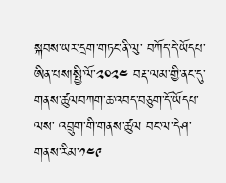སྐབས་ཡར་དྲག་གཏང་ནི་ལུ་ བཀོད་དེ་ཡོདཔ་ཨིན་པས།སྤྱི་ལོ་༢༠༢༤ བརྡ་ལམ་གྱི་ནང་དུ་གནས་ཚུལབཀག་ཆ་འབད་བཅུག་དོ་ཡོདཔ་ལས་ འབྲུག་གི་གནས་ཚུལ བང་ལ་དེཤ་གནས་རིམ་༡༤༩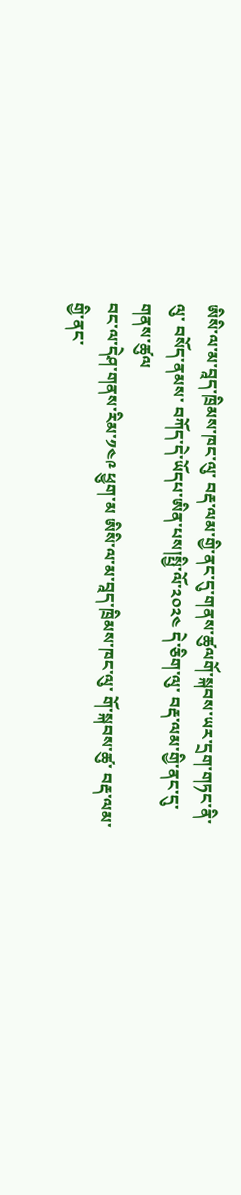ཨིསི་ལ་མ་བཱད་ཁྲིམས་ཁང་ལུ་ བརྡ་ལམ་གྱི་ནང་དུ་གནས་ཚུལགོ་སྐབས་ཡར་དྲག་གཏང་ནི་ལུ་ བསོད་ནམས་ བཀོད་དེ་ཡོདཔ་ཨིན་པས།སྤྱི་ལོ་༢༠༢༤ དེ་ཅིག་ལུ་ བརྡ་ལམ་གྱི་ནང་དུ་གནས་ཚུལ
བང་ལ་དེཤ་གནས་རིམ་༡༤༩ ཕྱུག་མ ཨིསི་ལ་མ་བཱད་ཁྲིམས་ཁང་ལུ་ གོ་སྐབས་ཚུ་ བརྡ་ལམ་གྱི་ནང་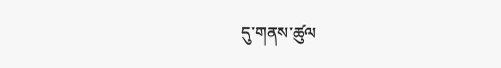དུ་གནས་ཚུལ